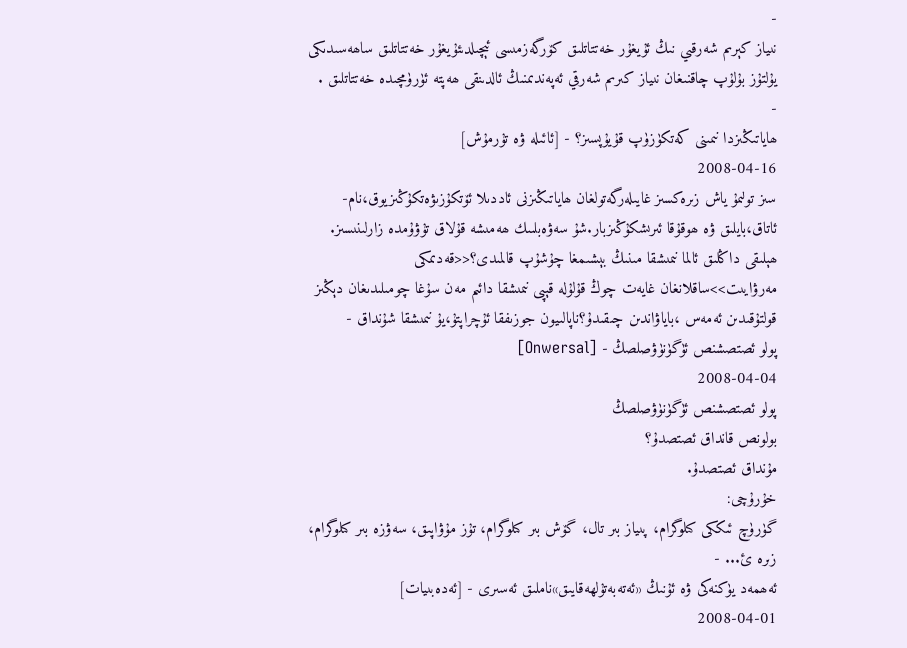-
نىياز كېرىم شەرقىي نىڭ ئۇيغۇر خەتتاتلىق كۆرگەزمىسى ئېچىلدىئۇيغۇر خەتتاتلىق ساھەسىدىكى يۇلتۇز بۇلۇپ چاقنىغان نىياز كىرىم شەرقي ئەپەندىمنىڭ ئالدىنقى ھەپتە ئۈرۈمچىدە خەتتاتلىق .
-
ھاياتىڭىزدا نىمىنى كەتكۈزۈپ قۇيۇپسىز؟ - [ئائىلە ۋە تۇرمۇش]
2008-04-16
سىز تولىمۇ ياش زىرەكسىز غايىلەرگەتولغان ھاياتىڭىزنى ئاددىلا ئۆتكۇزىۋەتكۇڭىزيوق،نام-ئاتاق،بايلىق ۋە ھوقۇقا ئىرىشكۇڭىزبار.شۇ سەۋەبلىىك ھەمىشە قۇلاق تۇۋۇمدە زارلىنىسىز.
ھېلىقى داڭلىق ئالما نىمىشقا مىنىڭ بېشىمغا چۇشۇپ قالمىدى؟<<قەدىمكى مەرۋايىت>>ساقلانغان غايەت چوڭ قۇلۇلە قېپى نىمىشقا دائىم مەن سۇغا چومىلىدىغان دېڭىز قولتۇقىدىن ئەمەس ،باياۋاندىن چىقىدۇ؟ناپالىيون جوزىفقا ئۇچراپتۇ،يۇ نىمىشقا شۇنداق -
پولو ئصتصشنص ئۈگۈنۈۋصلصڭ - [Onwersal]
2008-04-04
پولو ئصتصشنص ئۈگۈنۈۋصلصڭ
بولونص قانداق ئصتصدۇ؟
مۇنداق ئصتصدۇ.
خۇرۇچى:
گۈرۈچ ئىككى كىلوگرام، پىياز بىر تال، گۆش بىر كىلوگرام، تۇز مۇۋاپىق، سەۋزە بىر كىلوگرام، زىرە ئ... -
ئەھمەد يۈكنەكى ۋە ئۇنىڭ «ئەتەبەتۇلھەقايىق»ناملىق ئەسىرى - [ئەدەبىيات]
2008-04-01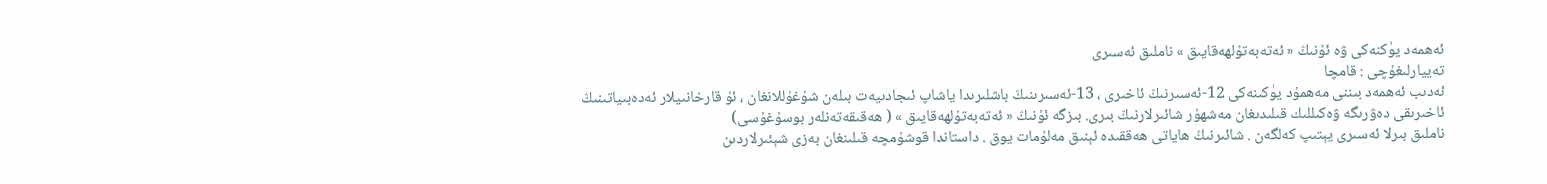ئەھمەد يۈكنەكى ۋە ئۇنىڭ « ئەتەبەتۇلھەقايىق » ناملىق ئەسىرى
تەييارلىغۇچى : قامچا
ئەدىب ئەھمەد بىننى مەھمۇد يۈكىنەكى 12-ئەسىرنىڭ ئاخىرى ، 13-ئەسىرىنىڭ باشلىرىدا ياشاپ ئىجادىيەت بىلەن شۇغۇللانغان ، ئۇ قارخانىيلار ئەدەبىياتىنىڭ ئاخىرىقى دەۋرىگە ۋەكىللىك قىلىدىغان مەشھۇر شائىرلارنىڭ بىرى. بىزگە ئۇنىڭ « ئەتەبەتۇلھەقايىق » ( ھەقىقەتەنلەر بوسۇغۇسى)
ناملىق بىرلا ئەسىرى يېتىپ كەلگەن . شائىرنىڭ ھاياتى ھەققىدە ئېنىق مەلۇمات يوق . داستاندا قوشۇمچە قىلىنغان بەزى شېئىرلاردىن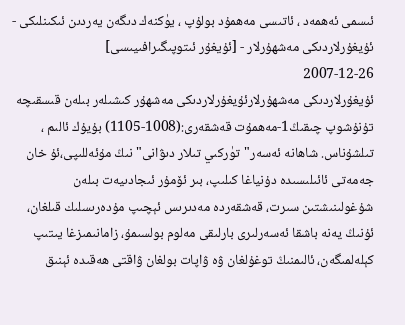ئىسمى ئەھمەد ، ئاتىسى مەھمۇد بولۇپ ، يۈكنەك دىگەن يەردىن ئىكىنلىكى -
ئۇيغۇرلاردىكى مەشھۇرلار - [ئۇيغۇر ئىتوپىگىرافىيىسى]
2007-12-26
ئۇيغۇرلاردىكى مەشھۇرلارئۇيغۇرلاردىكى مەشھۇر كىشىلەر بىلەن قىسقىچە تۇنۇشوپ چىقىڭ1-مەھمۇت قەشقەرى:(1008-1105) بۇيۇك ئالىم ، تىلشۇناس. شاھانە ئەسەر"تۈركىي تىلار دىۋانى" نىڭ مۇئەللىپى،ئۇ خان جەمەتى ئائىلىسىدە دۇنياغا كىلىپ، بىر ئۆمۇر ئىجادىيەت بىلەن شۇغولىنىشتىن سىرت، قەشقەردە مەدىرىس ئېچىپ مۇدەرىسلىك قىلغان، ئۇنىڭ يەنە باشقا ئەسەرلىرى بارلىقى مەلوم بولسىمۇ، زامانىمىزغا يىتىپ كېلەلمىگەن، ئالىمنىڭ توغۇلغان ۋە ۋاپات بولغان ۋاقتى ھەقىدە ئېنىق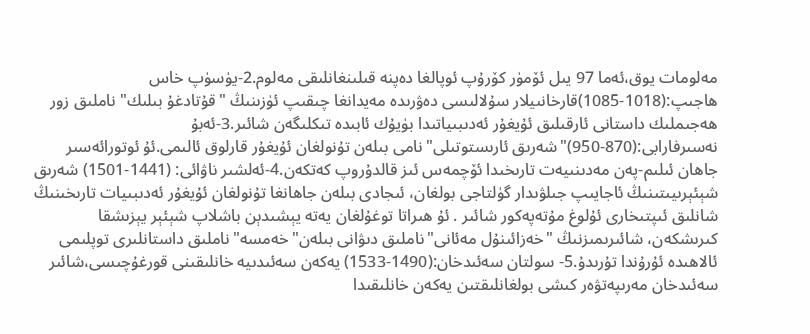مەلومات يوق،ئەما 97 يىل ئۆمۈر كۆرۇپ ئوپالغا دەپنە قىلىنغانلىقى مەلوم.2-يۈسۈپ خاس ھاجىپ:(1018-1085)قارخانىيلار سۇلالىسى دەۋرىدە مەيدانغا چىقىپ ئۈزىنىڭ "قۇتادغۇ بىلىك" ناملىق زور ھەجىملىك داستانى ئارقىلىق ئۇيغۇر ئەدىبىياتىدا بۈيۇك ئابىدە تىكلىگەن شائىر.3-ئەبۇ نەسىرفارابى:(870-950)"شەرىق ئارىستوتىلى"نامى بىلەن تۇنولغان ئۇيغۇر قارلوق ئالىمى.ئۇ ئوتورائەسىر جاھان ئىلىم-پەن مەدىنىيەت تارىخىدا ئۆچمەس ئىز قالدۇروپ كەتكەن.4-ئەلشىر ناۋائى: (1441-1501) شەرىق شېئېرىيىتىنىڭ ئاجايىپ جىلۋىدار گۈلتاجى بولغان، ئىجادى بىلەن جاھانغا تۇنولغان ئۇيغۇر ئەدىبىيات تارىخىنىڭ شانلىق ئىپتىخارى ئۇلوغ مۇتەپەكور شائىر . ئۇ ھىراتا توغۇلغان يەتە يېشىدېن باشلاپ شېئېر يېزىشقا كىرىشكەن، شائىرىمىزنىڭ "خەزائىنۇل مەئانى"ناملىق دىۋانى بىلەن"خەمسە"ناملىق داستانلىرى توپلىمى ئالاھىدە ئۇرۇندا تۇرىدۇ.5- سولتان سەئىدخان:(1490-1533) يەكەن سەئىدىيە خانلىقىنى قورغۇچىسى،شائىر سەئىدخان مەرىپەتۋەر كىشى بولغانلىقتىن يەكەن خانلىقىدا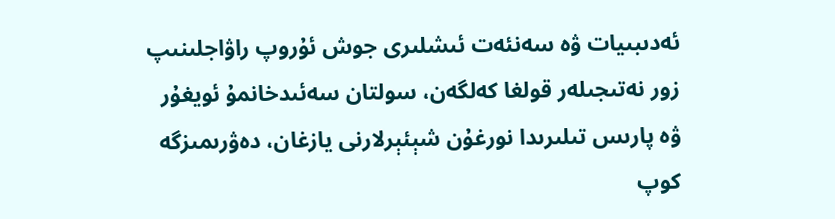ئەدىبىيات ۋە سەنئەت ئىشلىرى جوش ئۇروپ راۋاجلىنىپ زور نەتىجىلەر قولغا كەلگەن، سولتان سەئىدخانمۇ ئويغۇر ۋە پارىس تىلىرىدا نورغۇن شېئېرلارنى يازغان، دەۋرىمىزگە كوپ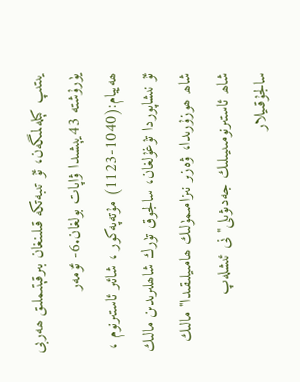يىتىپ كېلەلمىگەن، ئۇ تىبەتكە قىلىنغان بىرقېتىملىق ھەربى يۈرۇشتە 43يېشىدا ۋاپات بولغان.6- ئۆمەر ھەييام:(1040-1123) مۇتەپەكور ، شائىر ئاستىرنوم ، ئۇ نىشاپوردا تۇغۇلغان، سالجوق تۈرك شاھلىرىدىن مالىك شاھ ھوزۇرىدا، ۋەزىر نىزامىمۈلىك ھامىيلىقىدا"مالىك شاھ ئاستىرنومىىيىلىك جەدىۋىلى"نى ئىشلەپ سالجۇقىيلار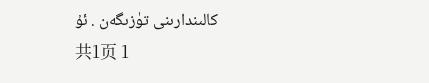كالىندارىنى تۈزىگەن . ئۇ
共1页 1